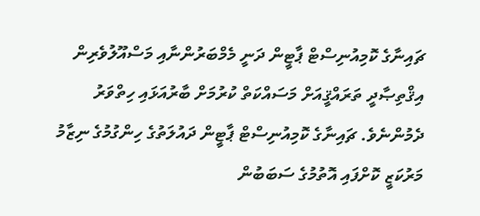ޗައިނާގެ ކޮމިއުނިސްޓް ޕާޓީން ދަނީ މެމްބަރުންނާއި މަސްއޫލުވެރިން އިޤްތިޞާދީ ތަރައްޤީއަށް މަސައްކަތް ކުރުމަށް ބާރުއަޅައި ހިތްވަރު ދެމުންނެވެ. ޗައިނާގެ ކޮމިއުނިސްޓް ޕާޓީން ދައުލަތުގެ ހިންގުމުގެ ނިޒާމު މަރުކަޒީ ކޮށްފައި އޮތުމުގެ ސަބަބުން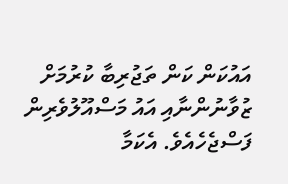އައުކަން ކަން ތަޖުރިބާ ކުރުމަށް ޒުވާނުންނާއި އައު މަސްއޫލުވެރިން ފަސްޖެހެއެވެ. އެކަމާ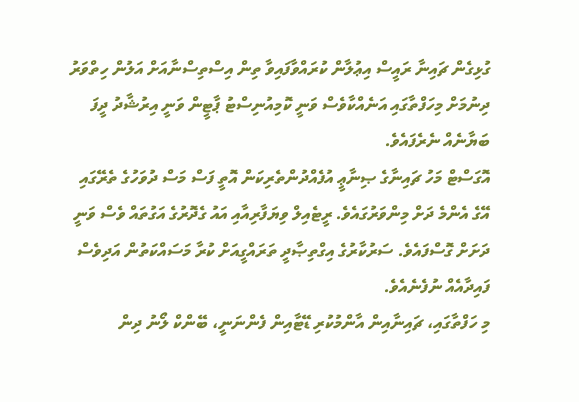ގުޅިގެން ޗައިނާ ރައީސް އިޢުލާން ކުރައްވާފައިވާ ތިން އިސްތިސްނާއަށް އަލުން ހިތްވަރު ދިނުމަށް މިހަފްތާގައި އަނެއްކާވެސް ވަނީ ކޮމިއުނިސްޓު ޕާޓީން ވަނީ އިރުޝާދު ދީފަ ބަޔާނެއް ނެރެފައެވެ.
އޮގަސްޓް މަހު ޗައިނާގެ ޞިނާޢީ އުފެއްދުންތެރިކަން އޮތީ ފަސް މަސް ދުވަހުގެ ތެރޭގައި އޭގެ އެންމެ ދަށް މިންވަރުގައެވެ. ރީޓެއިލް ވިޔަފާރިއާއި އައު ގެދޮރުގެ އަގުތައް ވެސް ވަނީ ދަށަށް ގޮސްފައެވެ. ސަރުކާރުގެ އިގްތިޞާދީ ތަރައްގީއަށް ކުރާ މަސައްކަތުން އަދިވެސް ފައިދާއެއް ނުފެނެއެވެ.
މި ހަފްތާގައި، ޗައިނާއިން އާންމުކުރި ޑޭޓާއިން ފެންނަނީ، ބޭންކް ލޯނު ދިން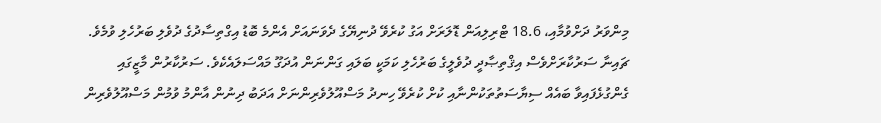މިންވަރު ދަށްވުމާއި، 18.6 ޓްރިލިއަން ޑޮލަރަށް އަގު ކުރެވޭ ދުނިޔޭގެ ދެވަނައަށް އެންމެ ބޮޑު އިގްތިސާދުގެ ދުވެލި ބަރުހެލި ވުމެވެ.
ޗައިނާ ސަރުކާރަށްވެސް އިޤްތިޞާދީ ދުވެލީގެ ބަރުހެލި ކަމަކީ ބަލައި ގަންނަން އުދަގޫ މައްސަލައެކެވެ. ސަރުކާރުން މާޒީގައި ގެންގުޅެފައިވާ ބައެއް ސިޔާސަތުތަކުންނާއި ކުށް ކުރެވޭ ހިނދު މަސްއޫލުވެރިންނަށް އަދަބު ދިނުން އާންމު ވުމުން މަސްއޫލުވެރިން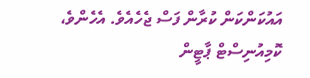އައުކަންކަން ކުރާން ފަސް ޖެހެއެވެ. އެހެންވެ، ކޮމިއުނިސްޓް ޕާޓީން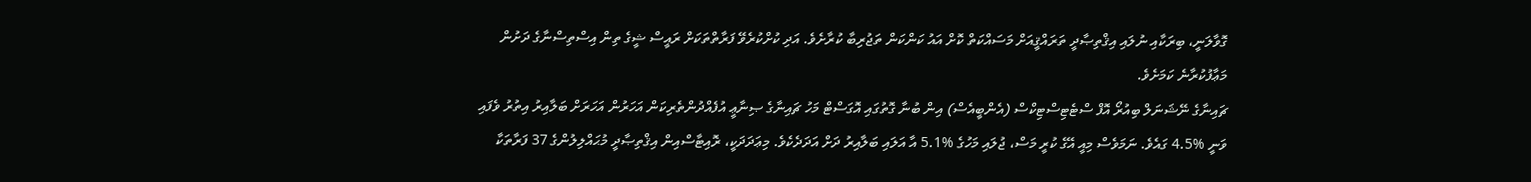ގޮވާލަނީ، ބިރަކާއި ނުލައި އިޤްތިޞާދީ ތަރައްޤީއަށް މަސައްކަތް ކޮށް އައު ކަންކަން ތަޖުރިބާ ކުރާށެވެ. އަދި ކުށްކުރެވޭ ފަރާތްތަކަށް ރައީސް ޝީގެ ތިން އިސްތިސްނާގެ ދަށުން މަޢާފުކުރާނެ ކަމަށެވެ.
ޗައިނާގެ ނޭޝަނަލް ބިއުރޯ އޮފް ސްޓެޓިސްޓިކްސް (އެންބީއެސް) އިން ބުނާ ގޮތުގައި އޮގަސްޓް މަހު ޗައިނާގެ ޞިނާޢީ އުފެއްދުންތެރިކަން އަހަރުން އަހަރަށް ބަލާއިރު އިތުރު ވެފައި ވަނީ %4.5 ގައެވެ. ނަމަވެސް މިއީ އޭގެ ކުރީ މަސް، ޖުލައި މަހުގެ %5.1 އާ އަލައި ބަލާއިރު ދަށް އަދަދެކެވެ. މިޢަދަދަކީ، ރޮއިޓާސްއިން އިޤްތިޞާދީ މުޙައްލިލުންގެ 37 ފަރާތަކާ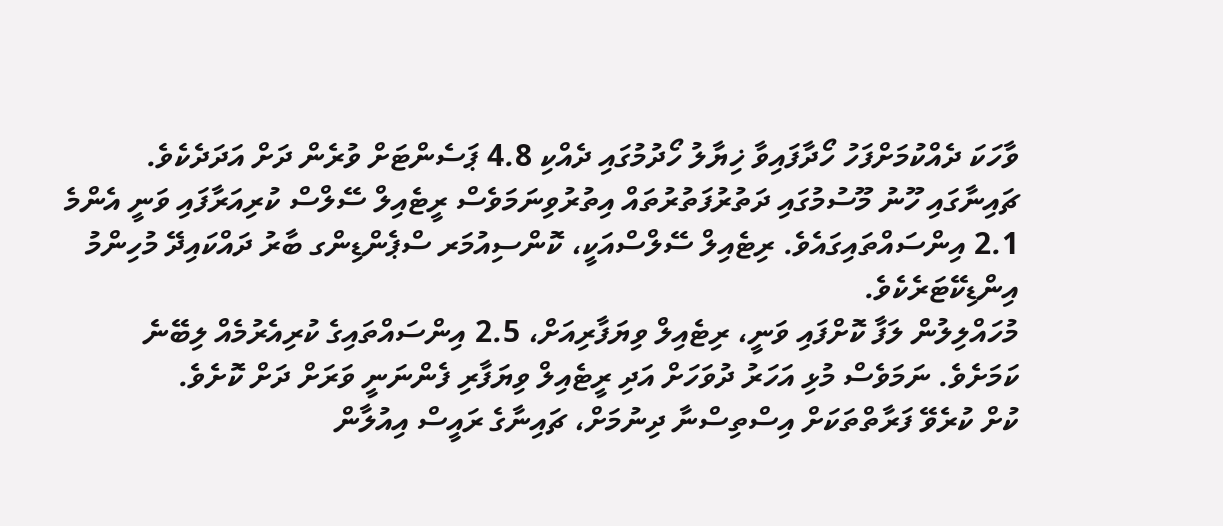ވާހަކަ ދެއްކުމަށްފަހު ހޯދާފައިވާ ޚިޔާލު ހޯދުމުގައި ދެއްކި 4.8 ޕަސެންޓަށް ވުރެން ދަށް އަދަދެކެވެ.
ޗައިނާގައި ހޫނު މޫސުމުގައި ދަތުރުފަތުރުތައް އިތުރުވިނަމަވެސް ރީޓެއިލް ސޭލްސް ކުރިއަރާފައި ވަނީ އެންމެ 2.1 އިންސައްތައިގައެވެ. ރިޓެއިލް ސޭލްސްއަކީ، ކޮންސިއުމަރ ސްޕެންޑިންގ ބާރު ދައްކައިދޭ މުހިންމު އިންޑިކޭޓަރެކެވެ.
މުހައްލިލުން ލަފާ ކޮށްފައި ވަނީ، ރިޓެއިލް ވިޔަފާރިއަށް، 2.5 އިންސައްތައިގެ ކުރިއެރުމެއް ލިބޭނެ ކަމަށެވެ. ނަމަވެސް މުޅި އަހަރު ދުވަހަށް އަދި ރީޓެއިލް ވިޔަފާރި ފެންނަނީ ވަރަށް ދަށް ކޮށެވެ.
ކުށް ކުރެވޭ ފަރާތްތަކަށް އިސްތިސްނާ ދިނުމަށް، ޗައިނާގެ ރައީސް އިއުލާން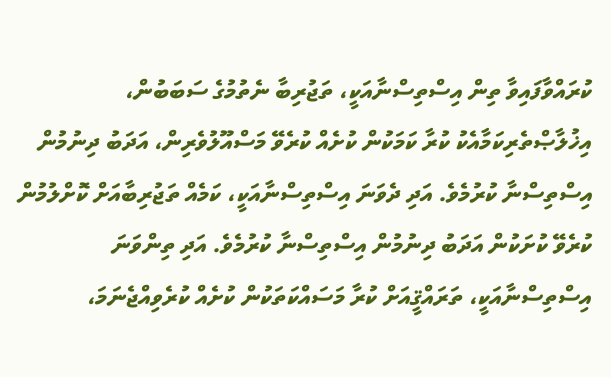ކުރައްވާފައިވާ ތިން އިސްތިސްނާއަކީ، ތަޖުރިބާ ނެތުމުގެ ސަބަބުން، އިޚުލާޞްތެރިކަމާއެކު ކުރާ ކަމަކުން ކުށެއް ކުރެވޭ މަސްއޫލުވެރިން، އަދަބު ދިނުމުން އިސްތިސްނާ ކުރުމެވެ. އަދި ދެވަނަ އިސްތިސްނާއަކީ، ކަމެއް ތަޖުރިބާއަށް ކޮށްލުމުން ކުރެވޭ ކުށަކުން އަދަބު ދިނުމުން އިސްތިސްނާ ކުރުމެވެ. އަދި ތިންވަނަ އިސްތިސްނާއަކީ، ތަރައްޤީއަށް ކުރާ މަސައްކަތަކުން ކުށެއް ކުރެވިއްޖެނަމަ،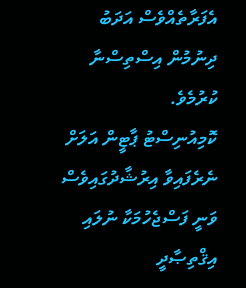އެފަރާތެއްވެސް އަދަބު ދިނުމުން އިސްތިސްނާ ކުރުމެވެ.
ކޮމިއުނިސްޓު ޕާޓީން އަލަށް ނެރެފައިވާ އިރުޝާދުގައިވެސް ވަނީ ފަސްޖެހުމަކާ ނުލައި އިޤްތިޞާދީ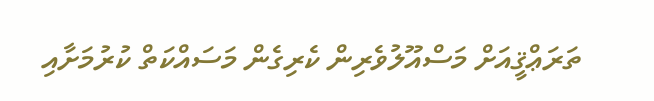ތަރަޢްޤީއަށް މަސްއޫލުވެރިން ކެރިގެން މަސައްކަތް ކުރުމަށާއި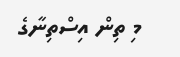މި ތިން އިސްތިނާގެ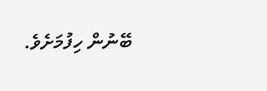ބޭނުން ހިފުމަށެވެ.